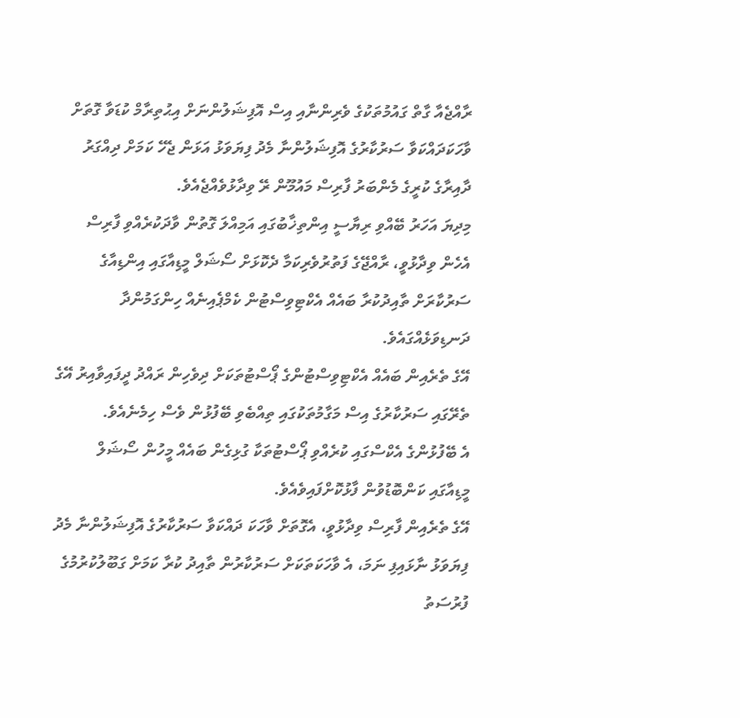ރާއްޖެއާ ގާތް ގައުމުތަކުގެ ވެރިންނާއި އިސް އޮފިޝަލުންނަށް އިޙުތިރާމް ކުޑަވާ ގޮތަށް ވާހަކަދައްކަވާ ސަރުކާރުގެ އޮފިޝަލުންނާ މެދު ފިޔަވަޅު އަޅަން ޖެހޭ ކަމަށް ދިއްގަރު ދާއިރާގެ ކުރީގެ މެންބަރު ފާރިސް މައުމޫން ރޭ ވިދާޅުވެއްޖެއެވެ.
މިދިޔަ އަހަރު ބޭއްވި ރިޔާސީ އިންތިޚާބުގައި އަމިއްލަ ގޮތުން ވާދަކުރެއްވި ފާރިސް އެހެން ވިދާޅުވީ، ރާއްޖޭގެ ފަތުރުވެރިކަމާ ދެކޮޅަށް ސޯޝަލް މީޑިއާގައި އިންޑިއާގެ ސަރުކާރަށް ތާއިދުކުރާ ބައެއް އެކްޓިވިސްޓުން ކެމްޕެއިނެއް ހިންގަމުންދާ ދަނޑިވަޅެއްގައެވެ.
އޭގެ ތެރެއިން ބައެއް އެކްޓިވިސްޓުންގެ ޕޯސްޓުތަކަށް ދިވެހިން ރައްދު ދީފައިވާއިރު އޭގެ ތެރޭގައި ސަރުކާރުގެ އިސް މަގާމުތަކުގައި ތިއްބެވި ބޭފުޅުން ވެސް ހިމެނެއެވެ.
އެ ބޭފުޅުންގެ އެކްސްގައި ކުރެއްވި ޕޯސްޓުތަކާ ގުޅިގެން ބައެއް މީހުން ސޯޝަލް މީޑިއާގައި ކަންބޮޑުވުން ފާޅުކޮށްފައިވެއެވެ.
އޭގެ ތެރެއިން ފާރިސް ވިދާޅުވީ، އެގޮތަށް ވާހަކަ ދައްކަވާ ސަރުކާރުގެ އޮފިޝަލުންނާ މެދު ފިޔަވަޅު ނާޅައިފި ނަމަ، އެ ވާހަކަތަކަށް ސަރުކާރުން ތާއިދު ކުރާ ކަމަށް ގަބޫލުކުރުމުގެ ފުރުސަތު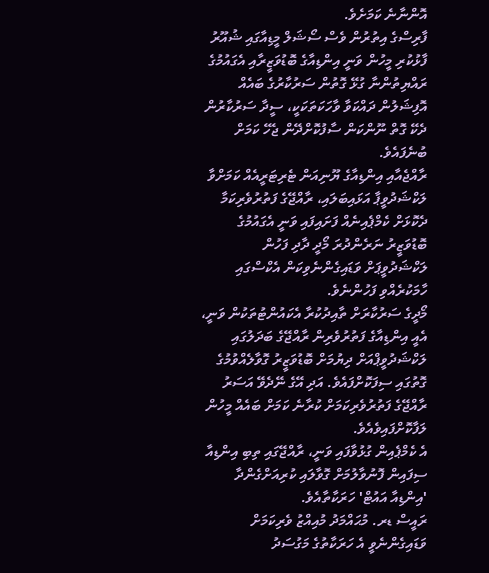އޮންނާނެ ކަމަށެވެ.
ފާރިސްގެ އިތުރުން ވެސް ސޯޝަލް މީޑިއާގައި ޝުއޫރު ފާޅުކުރި މީހުން ވަނީ އިންޑިއާގެ ބޮޑުވަޒީރާއި އެގައުމުގެ ރައްޔިތުންނާ ގުޅޭ ގޮތުން ސަރުކާރުގެ ބައެއް އޮފިޝަލުން ދައްކަވާ ވާހަކަތަކަކީ، ސީދާ ސަރުކާރުން ދެކޭ ގޮތް ނޫންކަން ސާފުކޮށްދޭން ޖެހޭ ކަމަށް ބުނެފައެވެ.
ރާއްޖެއާއި އިންޑިއާގެ ޔޫނިއަން ޓެރިޓަރީއެއް ކަމަށްވާ ލަކްޝަދުވީޕާ އަޅައިބަލައި، ރާއްޖޭގެ ފަތުރުވެރިކަމާ ދެކޮޅަށް ކެމްޕެއިނެއް ފަށައިފައި ވަނީ އެގައުމުގެ ބޮޑުވަޒީރު ނަރެންދުރަ މޯދީ ދާދި ފަހުން ލަކްޝަދުވީޕަށް ވަޑައިގެންނެވިކަން އެކްސްގައި ހާމަކުރެއްވި ފަހުންނެވެ.
މޯދީގެ ސަރުކާރަށް ތާއިދުކުރާ އެކައުންޓުތަކުން ވަނީ، އެއީ އިންޑިއާގެ ފަތުރުވެރިން ރާއްޖޭގެ ބަދަލުގައި ލަކްޝަދުވީޕްއަށް ދިޔުމަށް ބޮޑުވަޒީރު ގޮވާލެއްވުމުގެ ގޮތުގައި ސިފަކޮށްފައެވެ. އަދި އޭގެ ނޭދެވޭ އަސަރު ރާއްޖޭގެ ފަތުރުވެރިކަމަށް ކުރާނެ ކަމަށް ބައެއް މީހުން ލަފާކޮށްފައިވެއެވެ.
އެ ކެމްޕެއިން ގުޅުވާފައި ވަނީ، ރާއްޖޭގައި ތިބި އިންޑިއާ ސިފައިން ފޮނުވާލުމަށް ގޮވާލައި ކުރިއަށްގެންދާ 'އިންޑިއާ އައުޓް' ހަރަކާތާއެވެ.
ރައީސް ޑރ. މުޙައްމަދު މުއިއްޒު ވެރިކަމަށް ވަޑައިގެންނެވީ އެ ހަރަކާތުގެ މަގުސަދު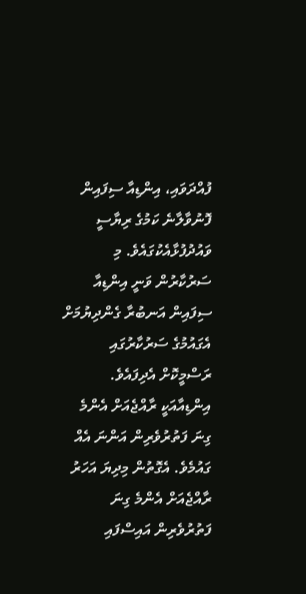ފުއްދަވައި، އިންޑިއާ ސިފައިން ފޮނުވާލާނެ ކަމުގެ ރިޔާސީ ވައުދުފުޅާއެކުގައެވެ. މި ސަރުކާރުން ވަނީ އިންޑިއާ ސިފައިން އަނބުރާ ގެންދިޔުމަށް އެގައުމުގެ ސަރުކާރުގައި ރަސްމީކޮށް އެދިފައެވެ.
އިންޑިއާއަކީ ރާއްޖެއަށް އެންމެ ގިނަ ފަތުރުވެރިން އަންނަ އެއް ގައުމެވެ. އެގޮތުން މިދިޔަ އަހަރު ރާއްޖެއަށް އެންމެ ގިނަ ފަތުރުވެރިން އައިސްފައި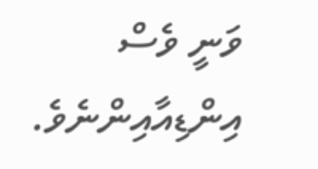ވަނީ ވެސް އިންޑިއާއިންނެވެ.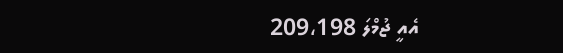އެއީ ޖުމްލަ 209،198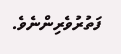ފަތުރުވެރިންނެވެ.